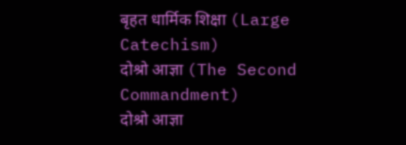बृहत धार्मिक शिक्षा (Large Catechism)
दोश्रो आज्ञा (The Second Commandment)
दोश्रो आज्ञा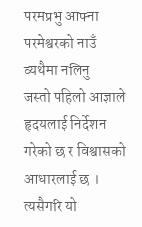परमप्रभु आफ्ना परमेश्वरको नाउँ व्यथैमा नलिनु
जस्तो पहिलो आज्ञाले हृदयलाई निर्देशन गरेको छ र विश्वासको आधारलाई छ । त्यसैगरि यो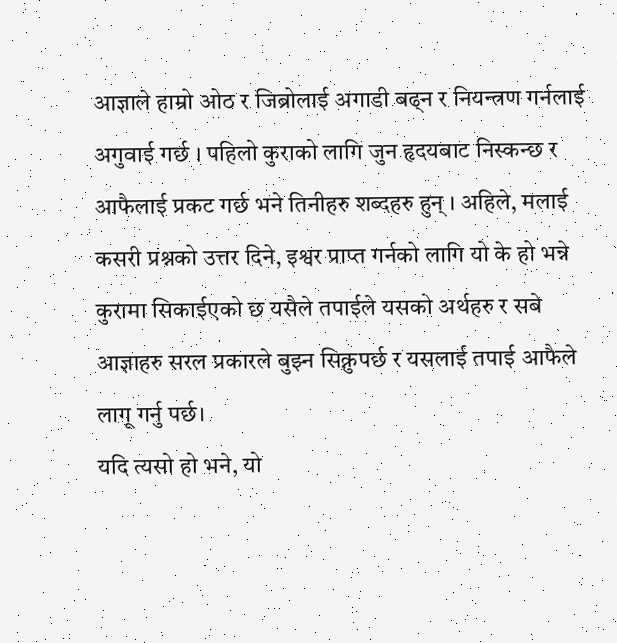आज्ञाले हाम्रो ओठ र जिब्रोलाई अगाडी बढ्न र नियन्त्रण गर्नलाई अगुवाई गर्छ । पहिलो कुराको लागि जुन हृदयबाट निस्कन्छ र आफैलाई प्रकट गर्छ भने तिनीहरु शब्दहरु हुन् । अहिले, मलाई कसरी प्रश्नको उत्तर दिने, इश्वर प्राप्त गर्नको लागि यो के हो भन्ने कुरामा सिकाईएको छ यसैले तपाईले यसको अर्थहरु र सबे आज्ञाहरु सरल प्रकारले बुझ्न सिक्नुपर्छ र यसलाई तपाई आफैले लागू गर्नु पर्छ।
यदि त्यसो हो भने, यो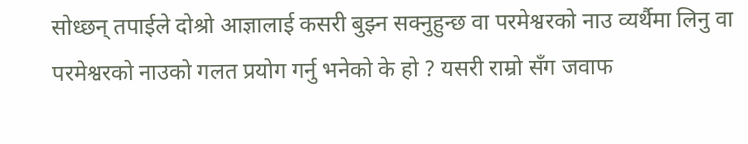सोध्छन् तपाईले दोश्रो आज्ञालाई कसरी बुझ्न सक्नुहुन्छ वा परमेश्वरको नाउ व्यर्थैमा लिनु वा परमेश्वरको नाउको गलत प्रयोग गर्नु भनेको के हो ? यसरी राम्रो सँग जवाफ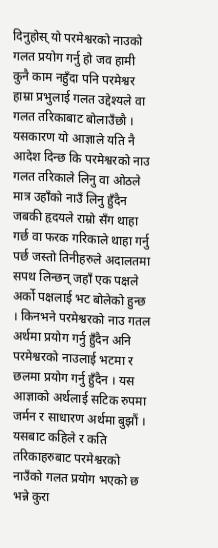दिनुहोस् यो परमेश्वरको नाउको गलत प्रयोग गर्नु हो जव हामी कुनै काम नहुँदा पनि परमेश्वर हाम्रा प्रभुलाई गलत उद्देश्यले वा गलत तरिकाबाट बोलाउँछौ । यसकारण यो आज्ञाले यति नै आदेश दिन्छ कि परमेश्वरको नाउ गलत तरिकाले लिनु वा ओठले मात्र उहाँको नाउँ लिनु हुँदैन जबकी हृदयले राम्रो सँग थाहा गर्छ वा फरक गरिकाले थाहा गर्नु पर्छ जस्तो तिनीहरुले अदालतमा सपथ लिन्छन् जहाँ एक पक्षले अर्को पक्षलाई भट बोलेको हुन्छ । किनभने परमेश्वरको नाउ गतल अर्थमा प्रयोग गर्नु हुँदैन अनि परमेश्वरको नाउलाई भटमा र छलमा प्रयोग गर्नु हुँदैन । यस आज्ञाको अर्थलाई सटिक रुपमा जर्मन र साधारण अर्थमा बुझौं ।
यसबाट कहिले र कति तरिकाहरुबाट परमेश्वरको नाउँको गलत प्रयोग भएको छ भन्ने कुरा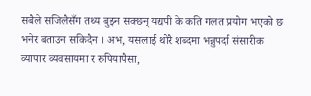सबैले सजिलैसँग तथ्य बुझ्न सक्छन् यद्यपी के कति गलत प्रयोग भएको छ भनेर बताउन सकिदैन । अभ, यसलाई थोरै शब्दमा भन्नुपर्दा संसारीक व्यापार व्यवसायमा र रुपियापैसा,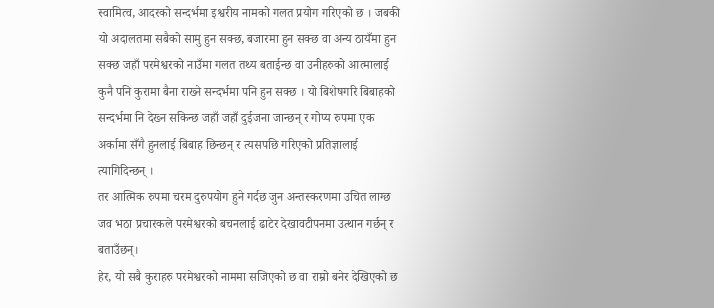स्वामित्व, आदरको सन्दर्भमा इश्वरीय नामको गलत प्रयोग गरिएको छ । जबकी यो अदालतमा सबैको सामु हुन सक्छ, बजारमा हुन सक्छ वा अन्य ठायँमा हुन सक्छ जहाँ परमेश्वरको नाउँमा गलत तथ्य बताईन्छ वा उनीहरुको आत्मालाई कुनै पनि कुरामा बैना राख्ने सन्दर्भमा पनि हुन सक्छ । यो बिशेषगरि बिबाहको सन्दर्भमा नि देख्न सकिन्छ जहाँ जहाँ दुईजना जान्छन् र गोप्य रुपमा एक अर्कामा सँगै हुनलाई बिबाह छिन्छन् र त्यसपछि गरिएको प्रतिज्ञालाई त्यागिदिन्छन् ।
तर आत्मिक रुपमा चरम दुरुपयोग हुने गर्दछ जुन अन्तस्करणमा उचित लाग्छ जव भठा प्रचारकले परमेश्वरको बचनलाई ढाटेर देखावटीपनमा उत्थान गर्छन् र बताउँछन्।
हेर, यो सबै कुराहरु परमेश्वरको नाममा सजिएको छ वा राम्रो बनेर देखिएको छ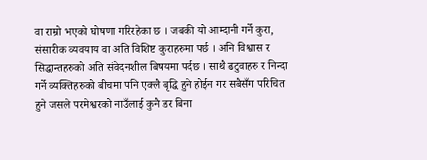वा राम्रो भएको घोषणा गरिरहेका छ । जबकी यो आम्दानी गर्ने कुरा, संसारीक व्यवयाय वा अति विशिष्ट कुराहरुमा पर्छ । अनि विश्वास र सिद्धान्तहरुको अति संवेदनशील बिषयमा पर्दछ । साथै ढटुवाहरु र निन्दा गर्ने व्यक्तिहरुको बीचमा पनि एक्लै बृद्धि हुने होईन गर सबैसँग परिचित हुने जसले परमेश्वरको नाउँलाई कुनै डर बिना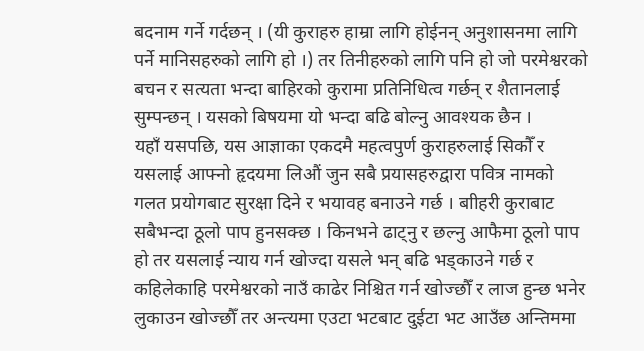बदनाम गर्ने गर्दछन् । (यी कुराहरु हाम्रा लागि होईनन् अनुशासनमा लागि पर्ने मानिसहरुको लागि हो ।) तर तिनीहरुको लागि पनि हो जो परमेश्वरको बचन र सत्यता भन्दा बाहिरको कुरामा प्रतिनिधित्व गर्छन् र शैतानलाई सुम्पन्छन् । यसको बिषयमा यो भन्दा बढि बोल्नु आवश्यक छैन ।
यहाँ यसपछि, यस आज्ञाका एकदमै महत्वपुर्ण कुराहरुलाई सिकौँ र यसलाई आफ्नो हृदयमा लिऔं जुन सबै प्रयासहरुद्वारा पवित्र नामको गलत प्रयोगबाट सुरक्षा दिने र भयावह बनाउने गर्छ । बाीहरी कुराबाट सबैभन्दा ठूलो पाप हुनसक्छ । किनभने ढाट्नु र छल्नु आफैमा ठूलो पाप हो तर यसलाई न्याय गर्न खोज्दा यसले भन् बढि भड्काउने गर्छ र कहिलेकाहि परमेश्वरको नाउँ काढेर निश्चित गर्न खोज्छौँ र लाज हुन्छ भनेर लुकाउन खोज्छौँ तर अन्त्यमा एउटा भटबाट दुईटा भट आउँछ अन्तिममा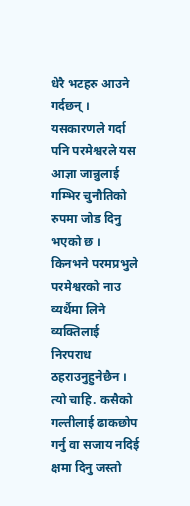धेरै भटहरु आउने गर्दछन् ।
यसकारणले गर्दा पनि परमेश्वरले यस आज्ञा जान्नुलाई गम्भिर चुनौतिको रुपमा जोड दिनु भएको छ । किनभने परमप्रभुले परमेश्वरको नाउ व्यर्थैमा लिने व्यक्तिलाई निरपराध ठहराउनुहुनेछैन । त्यो चाहि. कसैको गल्तीलाई ढाकछोप गर्नु वा सजाय नदिई क्षमा दिनु जस्तो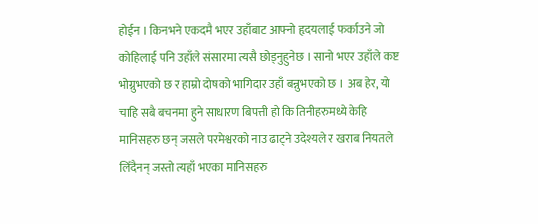होईन । किनभने एकदमै भएर उहाँबाट आफ्नो हृदयलाई फर्काउने जो कोहिलाई पनि उहाँले संसारमा त्यसै छोड्नुहुनेछ । सानो भएर उहाँले कष्ट भोग्नुभएको छ र हाम्रो दोषको भागिदार उहाँ बन्नुभएको छ । अब हेर, यो चाहि सबै बचनमा हुने साधारण बिपत्ती हो कि तिनीहरुमध्ये केहि मानिसहरु छन् जसले परमेश्वरको नाउ ढाट्ने उदेश्यले र खराब नियतले लिँदैनन् जस्तो त्यहाँ भएका मानिसहरु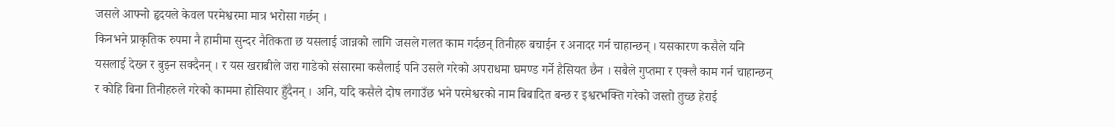जसले आफ्नो हृदयले केवल परमेश्वरमा मात्र भरोसा गर्छन् ।
किनभने प्राकृतिक रुपमा नै हामीमा सुन्दर नैतिकता छ यसलाई जान्नको लागि जसले गलत काम गर्दछन् तिनीहरु बचाईन र अनादर गर्न चाहान्छन् । यसकारण कसैले यनि यसलाई देख्न र बुझ्न सक्दैनन् । र यस खराबीले जरा गाडेको संसारमा कसैलाई पनि उसले गरेको अपराधमा घमण्ड गर्ने हैसियत छैन । सबैले गुप्तमा र एक्लै काम गर्न चाहान्छन् र कोहि बिना तिनीहरुले गरेको काममा होसियार हुँदैनन् । अनि, यदि कसैले दोष लगाउँछ भने परमेश्वरको नाम बिबादित बन्छ र इश्वरभक्ति गरेको जस्तो तुच्छ हेराई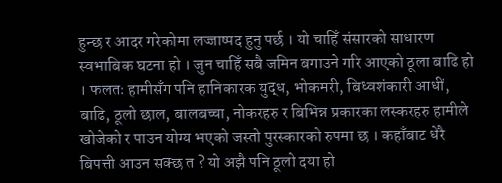हुन्छ र आदर गरेकोमा लज्जाष्पद हुनु पर्छ । यो चाहिँ संसारको साधारण स्वभाबिक घटना हो । जुन चाहिँ सबै जमिन बगाउने गरि आएको ठूला बाढि हो । फलतः हामीसँग पनि हानिकारक युद्ध, भोकमरी, बिध्वशंकारी आधीं, बाढि, ठूलो छाल, बालबच्चा, नोकरहरु र बिभिन्न प्रकारका लस्करहरु हामीले खोजेको र पाउन योग्य भएको जस्तो पुरस्कारको रुपमा छ । कहाँबाट धेरै बिपत्ती आउन सक्छ त ? यो अझै पनि ठूलो दया हो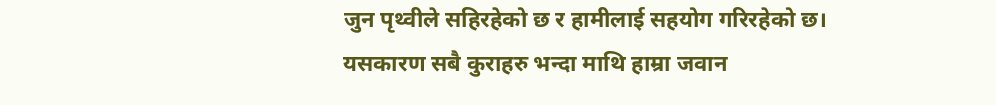जुन पृथ्वीले सहिरहेको छ र हामीलाई सहयोग गरिरहेको छ।
यसकारण सबै कुराहरु भन्दा माथि हाम्रा जवान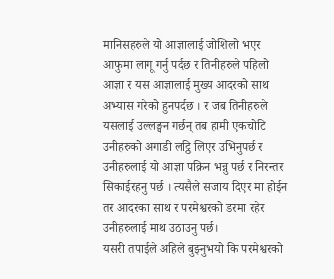मानिसहरुले यो आज्ञालाई जोशिलो भएर आफुमा लागू गर्नु पर्दछ र तिनीहरुले पहिलो आज्ञा र यस आज्ञालाई मुख्य आदरको साथ अभ्यास गरेको हुनपर्दछ । र जब तिनीहरुले यसलाई उल्लङ्घन गर्छन् तब हामी एकचोटि उनीहरुको अगाडी लट्ठि लिएर उभिनुपर्छ र उनीहरुलाई यो आज्ञा पक्रिन भन्नु पर्छ र निरन्तर सिकाईरहनु पर्छ । त्यसैले सजाय दिएर मा होईन तर आदरका साथ र परमेश्वरको डरमा रहेर उनीहरुलाई माथ उठाउनु पर्छ।
यसरी तपाईले अहिले बुझ्नुभयो कि परमेश्वरको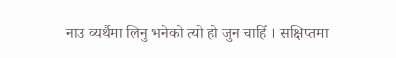नाउ व्यर्थैमा लिनु भनेको त्यो हो जुन चाहिँ । सक्षिप्तमा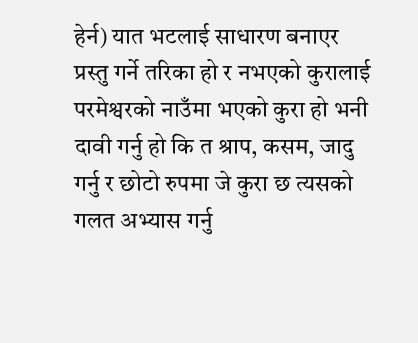हेर्न) यात भटलाई साधारण बनाएर प्रस्तु गर्ने तरिका हो र नभएको कुरालाई परमेश्वरको नाउँमा भएको कुरा हो भनी दावी गर्नु हो कि त श्राप, कसम, जादु गर्नु र छोटो रुपमा जे कुरा छ त्यसको गलत अभ्यास गर्नु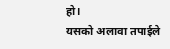हो।
यसको अलावा तपाईले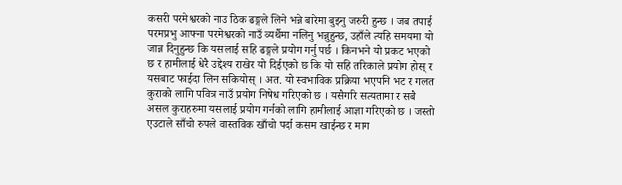कसरी परमेश्वरको नाउ ठिक ढङ्गले लिने भन्ने बारेमा बुझ्नु जरुरी हुन्छ । जब तपाई परमप्रभु आफ्ना परमेश्वरको नाउँ व्यर्थैमा नलिनु भन्नुहुन्छ, उहाँले त्यहि समयमा यो जान्न दिनुहुन्छ कि यसलाई सहि ढङ्गले प्रयोग गर्नु पर्छ । किनभने यो प्रकट भएको छ र हामीलाई धेरै उद्देश्य राखेर यो दिईएको छ कि यो सहि तरिकाले प्रयोग होस् र यसबाट फाईदा लिन सकियोस् । अत. यो स्वभाविक प्रक्रिया भएपनि भट र गलत कुराको लागि पवित्र नाउँ प्रयोग निषेध गरिएको छ । यसैगरि सत्यतामा र सबै असल कुराहरुमा यसलाई प्रयोग गर्नको लागि हामीलाई आज्ञा गरिएको छ । जस्तो एउटाले साँचो रुपले वास्तविक खाँचो पर्दा कसम खाईन्छ र माग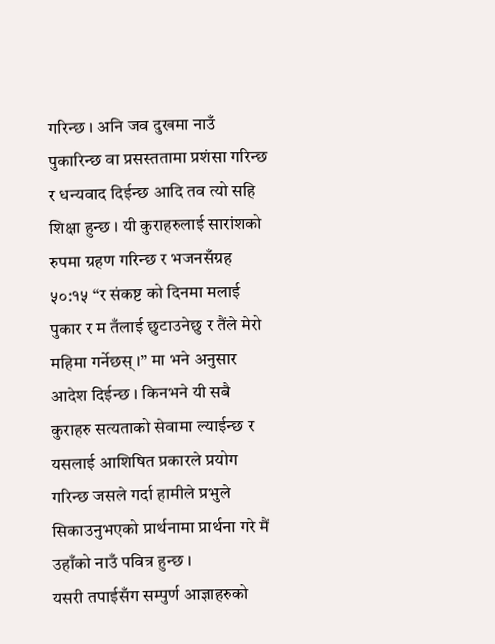गरिन्छ । अनि जव दुखमा नाउँ पुकारिन्छ वा प्रसस्ततामा प्रशंसा गरिन्छ र धन्यवाद दिईन्छ आदि तव त्यो सहि शिक्षा हुन्छ । यी कुराहरुलाई सारांशको रुपमा ग्रहण गरिन्छ र भजनसँग्रह ५०:१५ “र संकष्ट को दिनमा मलाई पुकार र म तँलाई छुटाउनेछु र तैंले मेरो महिमा गर्नेछस् ।” मा भने अनुसार आदेश दिईन्छ । किनभने यी सबै कुराहरु सत्यताको सेवामा ल्याईन्छ र यसलाई आशिषित प्रकारले प्रयोग गरिन्छ जसले गर्दा हामीले प्रभुले सिकाउनुभएको प्रार्थनामा प्रार्थना गरे मैं उहाँको नाउँ पवित्र हुन्छ ।
यसरी तपाईसँग सम्पुर्ण आज्ञाहरुको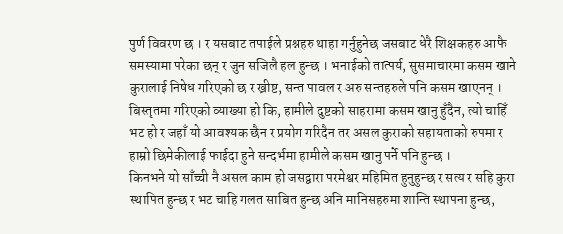पुर्ण विवरण छ । र यसबाट तपाईले प्रश्नहरु थाहा गर्नुहुनेछ जसबाट धेरै शिक्षकहरु आफै समस्यामा परेका छन् र जुन सजिलै हल हुन्छ । भनाईको तात्पर्य, सुसमाचारमा कसम खाने कुरालाई निषेध गरिएको छ र ख्रीष्ट, सन्त पावल र अरु सन्तहरुले पनि कसम खाएनन् । बिस्तृतमा गरिएको व्याख्या हो कि, हामीले दुष्टको साहरामा कसम खानु हुँदैन, त्यो चाहिँ भट हो र जहाँ यो आवश्यक छैन र प्रयोग गरिदैन तर असल कुराको सहायताको रुपमा र हाम्रो छिमेकीलाई फाईदा हुने सन्दर्भमा हामीले कसम खानु पर्ने पनि हुन्छ ।
किनभने यो साँच्ची नै असल काम हो जसद्वारा परमेश्वर महिमित हुनुहुन्छ र सत्य र सहि कुरा स्थापित हुन्छ र भट चाहि गलत साबित हुन्छ अनि मानिसहरुमा शान्ति स्थापना हुन्छ,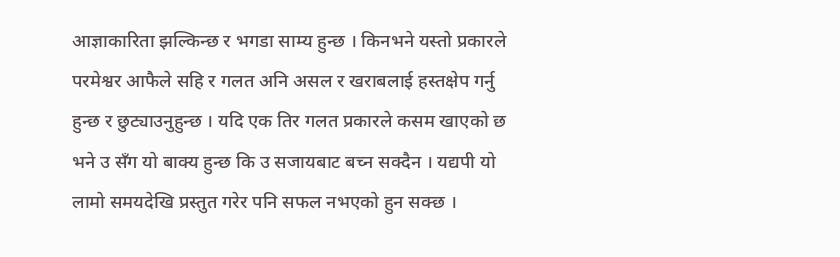आज्ञाकारिता झल्किन्छ र भगडा साम्य हुन्छ । किनभने यस्तो प्रकारले परमेश्वर आफैले सहि र गलत अनि असल र खराबलाई हस्तक्षेप गर्नु हुन्छ र छुट्याउनुहुन्छ । यदि एक तिर गलत प्रकारले कसम खाएको छ भने उ सँग यो बाक्य हुन्छ कि उ सजायबाट बच्न सक्दैन । यद्यपी यो लामो समयदेखि प्रस्तुत गरेर पनि सफल नभएको हुन सक्छ ।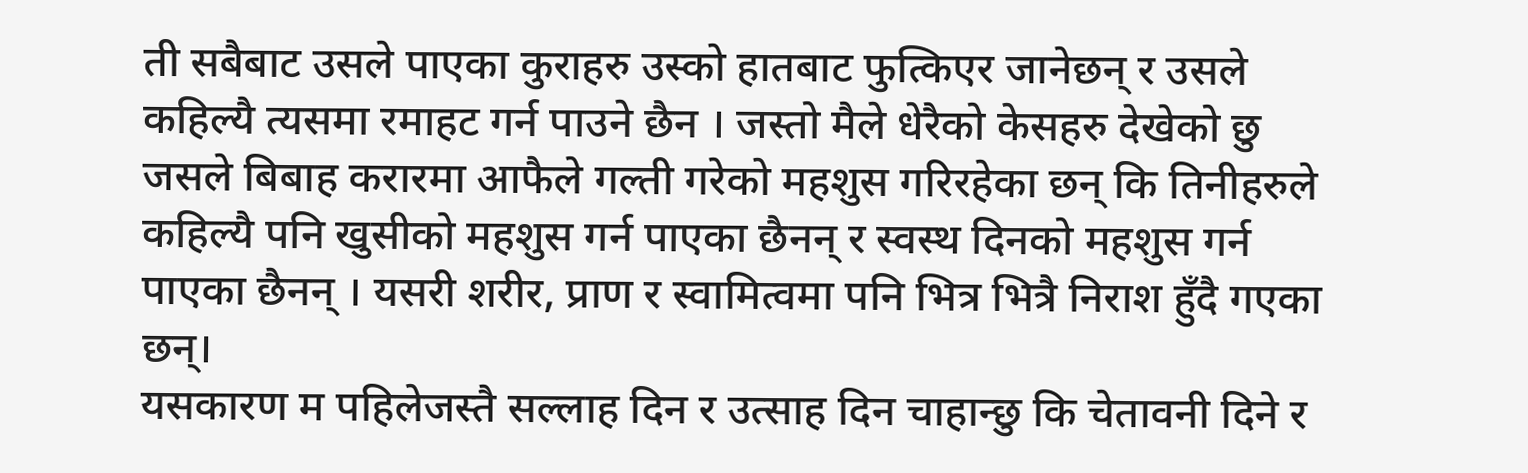ती सबैबाट उसले पाएका कुराहरु उस्को हातबाट फुत्किएर जानेछन् र उसले कहिल्यै त्यसमा रमाहट गर्न पाउने छैन । जस्तो मैले धेरैको केसहरु देखेको छु जसले बिबाह करारमा आफैले गल्ती गरेको महशुस गरिरहेका छन् कि तिनीहरुले कहिल्यै पनि खुसीको महशुस गर्न पाएका छैनन् र स्वस्थ दिनको महशुस गर्न पाएका छैनन् । यसरी शरीर, प्राण र स्वामित्वमा पनि भित्र भित्रै निराश हुँदै गएका छन्।
यसकारण म पहिलेजस्तै सल्लाह दिन र उत्साह दिन चाहान्छु कि चेतावनी दिने र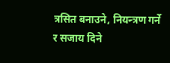त्रसित बनाउने, नियन्त्रण गर्ने र सजाय दिने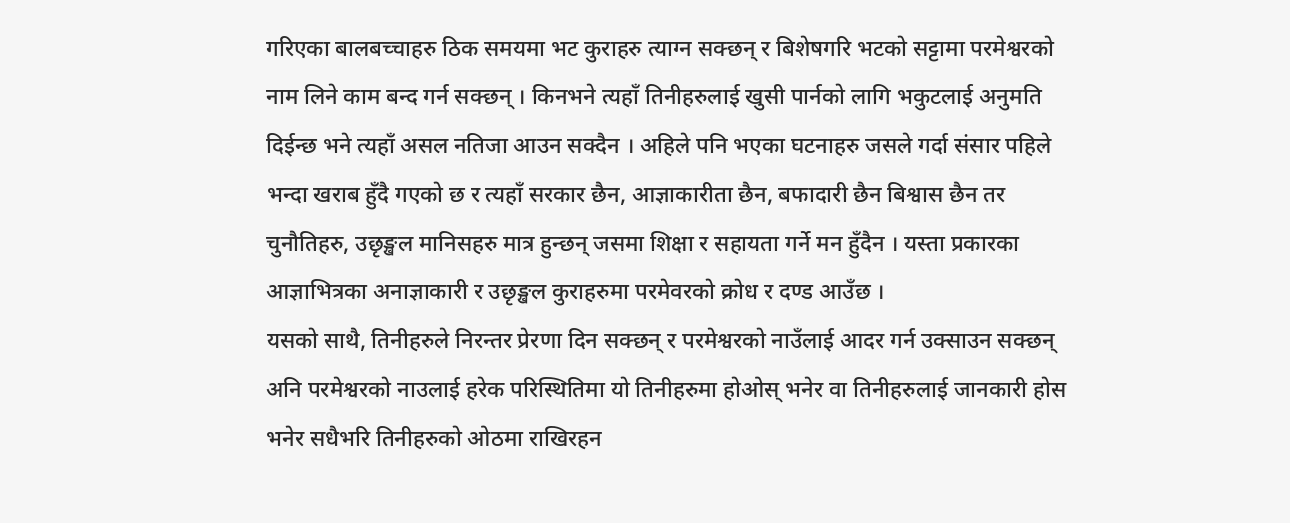गरिएका बालबच्चाहरु ठिक समयमा भट कुराहरु त्याग्न सक्छन् र बिशेषगरि भटको सट्टामा परमेश्वरको नाम लिने काम बन्द गर्न सक्छन् । किनभने त्यहाँ तिनीहरुलाई खुसी पार्नको लागि भकुटलाई अनुमति दिईन्छ भने त्यहाँ असल नतिजा आउन सक्दैन । अहिले पनि भएका घटनाहरु जसले गर्दा संसार पहिले भन्दा खराब हुँदै गएको छ र त्यहाँ सरकार छैन, आज्ञाकारीता छैन, बफादारी छैन बिश्वास छैन तर चुनौतिहरु, उछृङ्खल मानिसहरु मात्र हुन्छन् जसमा शिक्षा र सहायता गर्ने मन हुँदैन । यस्ता प्रकारका आज्ञाभित्रका अनाज्ञाकारी र उछृङ्खल कुराहरुमा परमेवरको क्रोध र दण्ड आउँछ ।
यसको साथै, तिनीहरुले निरन्तर प्रेरणा दिन सक्छन् र परमेश्वरको नाउँलाई आदर गर्न उक्साउन सक्छन् अनि परमेश्वरको नाउलाई हरेक परिस्थितिमा यो तिनीहरुमा होओस् भनेर वा तिनीहरुलाई जानकारी होस भनेर सधैभरि तिनीहरुको ओठमा राखिरहन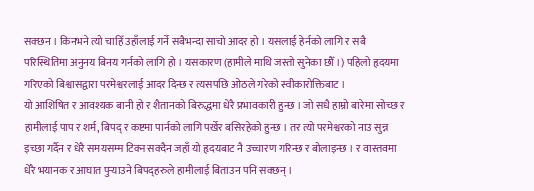सक्छन । किनभने त्यो चाहिँ उहाँलाई गर्ने सबैभन्दा साचो आदर हो । यसलाई हेर्नको लागि र सबै परिस्थितिमा अनुनय बिनय गर्नको लागि हो । यसकारण (हामीले माथि जस्तो सुनेका छौँ ।) पहिलो हृदयमा गरिएको बिश्वासद्वारा परमेश्वरलाई आदर दिन्छ र त्यसपछि ओठले गरेको स्वीकारोक्तिबाट ।
यो आशिषित र आवश्यक बानी हो र शैतानको बिरुद्धमा धेरै प्रभावकारी हुन्छ । जो सधै हाम्रो बारेमा सोच्छ र हामीलाई पाप र शर्म, बिपद् र कष्टमा पार्नको लागि पर्खेर बसिरहेको हुन्छ । तर त्यो परमेश्वरको नाउ सुन्न इच्छा गर्दैन र धेरै समयसम्म टिक्न सक्दैन जहाँ यो हृदयबाट नै उच्चारण गरिन्छ र बोलाइन्छ । र वास्तवमा धेरै भयानक र आघात पुऱ्याउने बिपद्हरुले हामीलाई बिताउन पनि सक्छन् ।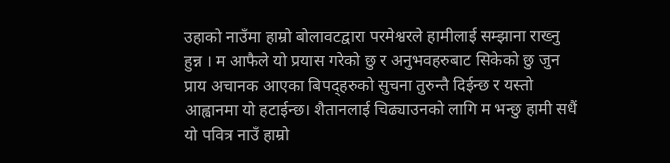उहाको नाउँमा हाम्रो बोलावटद्वारा परमेश्वरले हामीलाई सम्झाना राख्नु हुन्न । म आफैले यो प्रयास गरेको छु र अनुभवहरुबाट सिकेको छु जुन प्राय अचानक आएका बिपद्हरुको सुचना तुरुन्तै दिईन्छ र यस्तो आह्वानमा यो हटाईन्छ। शैतानलाई चिढ्याउनको लागि म भन्छु हामी सधैं यो पवित्र नाउँ हाम्रो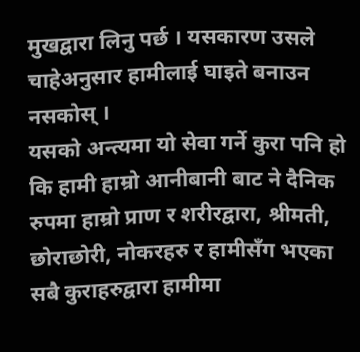मुखद्वारा लिनु पर्छ । यसकारण उसले चाहेअनुसार हामीलाई घाइते बनाउन नसकोस् ।
यसको अन्त्यमा यो सेवा गर्ने कुरा पनि हो कि हामी हाम्रो आनीबानी बाट ने दैनिक रुपमा हाम्रो प्राण र शरीरद्वारा, श्रीमती, छोराछोरी, नोकरहरु र हामीसँग भएका सबै कुराहरुद्वारा हामीमा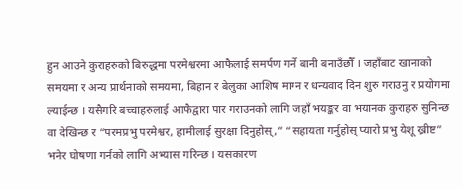हुन आउने कुराहरुको बिरुद्धमा परमेश्वरमा आफैलाई समर्पण गर्ने बानी बनाउँछौँ । जहाँबाट खानाको समयमा र अन्य प्रार्थनाको समयमा, बिहान र बेलुका आशिष माग्न र धन्यवाद दिन शुरु गराउनु र प्रयोगमा ल्याईन्छ । यसैगरि बच्चाहरुलाई आफैद्वारा पार गराउनको लागि जहाँ भयङ्कर वा भयानक कुराहरु सुनिन्छ वा देखिन्छ र “परमप्रभु परमेश्वर, हामीलाई सुरक्षा दिनुहोस्,” “सहायता गर्नुहोस् प्यारो प्रभु येशू ख्रीष्ट” भनेर घोषणा गर्नको लागि अभ्यास गरिन्छ । यसकारण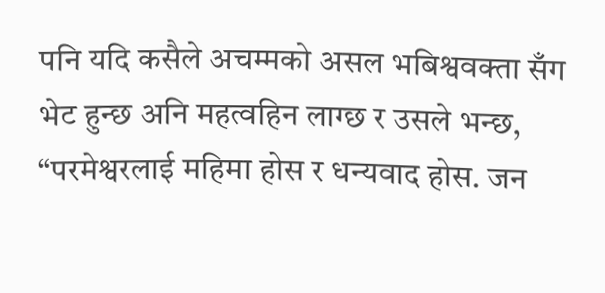पनि यदि कसैले अचम्मको असल भबिश्ववक्ता सँग भेट हुन्छ अनि महत्वहिन लाग्छ र उसले भन्छ, “परमेश्वरलाई महिमा होस र धन्यवाद होस. जन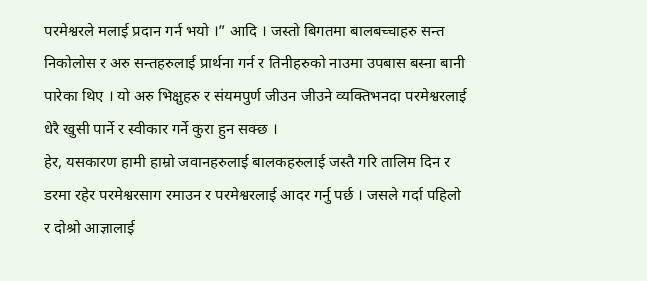परमेश्वरले मलाई प्रदान गर्न भयो ।” आदि । जस्तो बिगतमा बालबच्चाहरु सन्त निकोलोस र अरु सन्तहरुलाई प्रार्थना गर्न र तिनीहरुको नाउमा उपबास बस्ना बानी पारेका थिए । यो अरु भिक्षुहरु र संयमपुर्ण जीउन जीउने व्यक्तिभनदा परमेश्वरलाई धेरै खुसी पार्ने र स्वीकार गर्ने कुरा हुन सक्छ ।
हेर, यसकारण हामी हाम्रो जवानहरुलाई बालकहरुलाई जस्तै गरि तालिम दिन र डरमा रहेर परमेश्वरसाग रमाउन र परमेश्वरलाई आदर गर्नु पर्छ । जसले गर्दा पहिलो र दोश्रो आज्ञालाई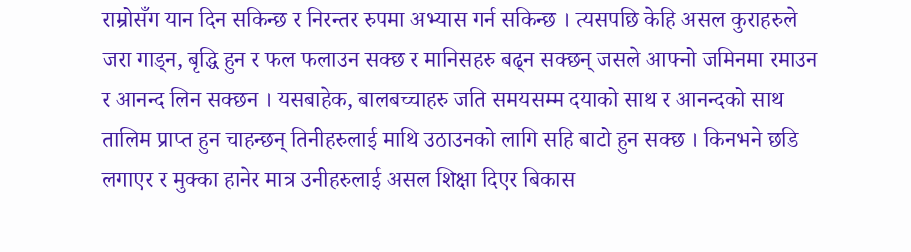राम्रोसँग यान दिन सकिन्छ र निरन्तर रुपमा अभ्यास गर्न सकिन्छ । त्यसपछि केहि असल कुराहरुले जरा गाड्न, बृद्धि हुन र फल फलाउन सक्छ र मानिसहरु बढ्न सक्छन् जसले आफ्नो जमिनमा रमाउन र आनन्द लिन सक्छन । यसबाहेक, बालबच्चाहरु जति समयसम्म दयाको साथ र आनन्दको साथ तालिम प्राप्त हुन चाहन्छन् तिनीहरुलाई माथि उठाउनको लागि सहि बाटो हुन सक्छ । किनभने छडि लगाएर र मुक्का हानेर मात्र उनीहरुलाई असल शिक्षा दिएर बिकास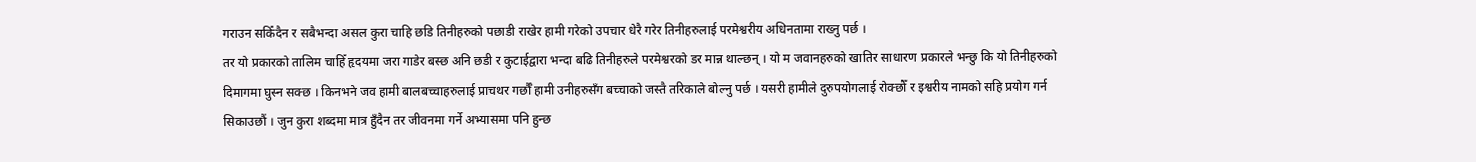गराउन सकिँदैन र सबैभन्दा असल कुरा चाहि छडि तिनीहरुको पछाडी राखेर हामी गरेको उपचार धेरै गरेर तिनीहरुलाई परमेश्वरीय अधिनतामा राख्नु पर्छ ।
तर यो प्रकारको तालिम चाहिँ हृदयमा जरा गाडेर बस्छ अनि छडी र कुटाईद्वारा भन्दा बढि तिनीहरुले परमेश्वरको डर मान्न थाल्छन् । यो म जवानहरुको खातिर साधारण प्रकारले भन्छु कि यो तिनीहरुको दिमागमा घुस्न सक्छ । किनभने जव हामी बालबच्चाहरुलाई प्राचथर गर्छौँ हामी उनीहरुसँग बच्चाको जस्तै तरिकाले बोल्नु पर्छ । यसरी हामीले दुरुपयोगलाई रोक्छौँ र इश्वरीय नामको सहि प्रयोग गर्न सिकाउछौं । जुन कुरा शब्दमा मात्र हुँदैन तर जीवनमा गर्ने अभ्यासमा पनि हुन्छ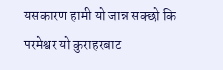यसकारण हामी यो जान्न सक्छो कि परमेश्वर यो कुराहरबाट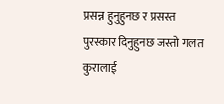प्रसन्न हुनुहुनछ र प्रसस्त पुरस्कार दिनुहुनछ जस्तो गलत कुरालाई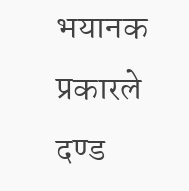भयानक प्रकारले दण्ड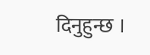दिनुहुन्छ ।